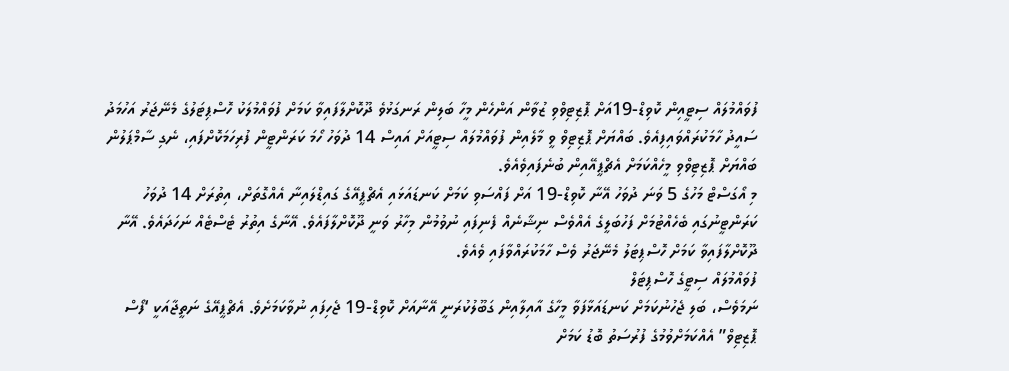ފުވައްމުލައް ސިޓީއިން ކޮވިޑް-19އަށް ޕޮޒިޓިވްވި ޒުވާން އަންހެން މީހާ ބަލިން ރަނގަޅުވެ ދޫކޮށްލާފައިވާ ކަމަށް ފުވައްމުލަކު ހޮސްޕިޓަލުގެ މެނޭޖަރު އަހުމަދު ސައީދު ހާމަކުރައްވައިފިއެވެ. ބައްޔަށް ޕޮޒިޓިވް ވީ މާލެއިން ފުވައްމުލައް ސިޓީއަށް އައިސް 14 ދުވަހު ހޯމަ ކަރަންޓީން ފުރިހަމަކޮށްފައި، ނެގި ސާމްޕަލުން ބައްޔަށް ޕޮޒިޓިވްވި މީހެއްކަމަށް އެޗްޕީއޭއިން ބުނެފައިވެއެވެ.
މި އޯގަސްޓް މަހުގެ 5 ވަނަ ދުވަހު އޭނާ ކޮވިޑް-19 އަށް ފައްސަވި ކަމަށް ކަނޑައަޅައި އެޗްޕީއޭގެ ގައިޑްލައިނާ އެއްގޮތަށް، އިތުރަށް 14 ދުވަހު ކަރަންޓީނުގައި ބެހެއްޓުމަށް ފަހުބަލީގެ އެއްވެސް ނިޝާނެއް ފެނިފައި ނުވުމުން މިހާރު ވަނީ ދޫކޮށްލާފައެވެ. އޭނާގެ އިތުރު ޓެސްޓެއް ނަހަދައެވެ. އޭނާ ދޫކޮށްލާފައިވާ ކަމަށް ހޮސްޕިޓަލު މެނޭޖަރު ވެސް ހާމަކުރައްވާފައި ވެއެވެ.
ފުވައްމުލައް ސިޓީގެ ހޮސްޕިޓަލް
ނަމަވެސް، ބަލި ޖެހުނުކަމަށް ކަނޑައަޅާފަވާ މީހާގެ އާއިލާއިން ގަބޫލުކުރަނީ އޭނާއަށް ކޮވިޑް-19 ޖެހިފައި ނުވާކަމަށެވެ. އެޗްޕީއޭގެ ނަތީޖާއަކީ ‘ފޯސް ޕޮޒިޓިވް” އެއްކަމަށްވުމުގެ ފުރުސަތު ބޮޑު ކަމަށް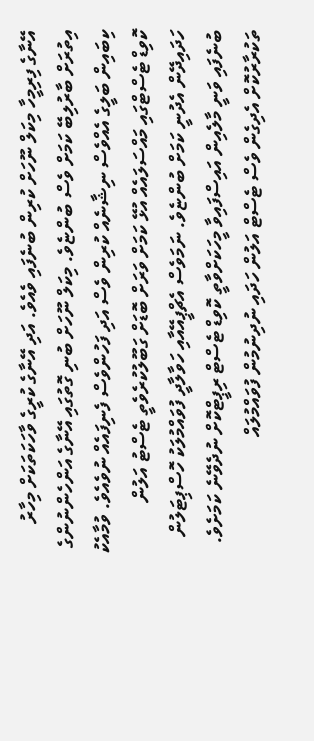އޭނާގެ ފިރިމީހާ މިކަލް ނޫހަށް ކުރިން ބުނެފައި ވެއެވެ. އަދި އޭނާގެ ކުރީގެ ވާހަކަތަކަށް މިހާރު އިތުރަށް ބާރުލިބޭ ކަމަށް ވެސް ބުންޏެވެ. މިކަލް ނޫހަށް ބުނި ގޮތުގައި އޭނާގެ އަންހެންނުންގެ ކިބައިން ބަލީގެ އެއްވެސް ނިޝާނެއް ކުރިން ވެސް އަދި ފަހުންވެސް ފެނިފައެއް ނުވެއެވެ. ވުމާއެކު ކޮވިޑް ޓެސްޓްގައި މައްސަލައެއް އުޅޭ ކަމަށް ވަރަށް ބޮޑަށް ގަބޫލުކުރެވެތީ ޓެސްޓު އަލުން ހަދައިދޭން އެދުނީ ކަމަށް ބުންޏެވެ. ނަމަވެސް އެޗްޕީއޭއާއި ހަވާލާދީ ފުވައްމުލަކު ހޮސްޕިޓަލުން ބުނެފައި ވަނީ މާލެއިން އައިސްފައިވާ މީހަކަށްވާތީ ކޮވިޑް ޓެސްޓް ރިޕީޓްކޮށް ނުދެވޭނެ ކަމަށެވެ.
ތަކުރާރުކޮށް އެދިގެން ވެސް ޓެސްޓް އަލުން ހަދައި ނުދިނުމުން ފުވައްމުލައް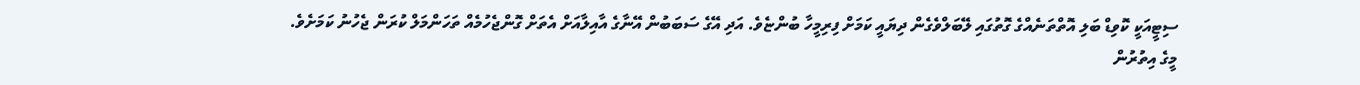ސިޓީއަކީ ކޮވިޑް ބަލި އޮތްތަނެއްގެ ގޮތުގައި ލޭބަލްވެގެން ދިޔައީ ކަމަށް ފިރިމީހާ ބުންޏެވެ. އަދި އޭގެ ސަބަބުން އޭނާގެ އާއިލާއަށް އެތަށް ގޮންޖެހުމެއް ތަހަންމަލް ކުރަން ޖެހުނު ކަމަށެވެ.
މީގެ އިތުރުން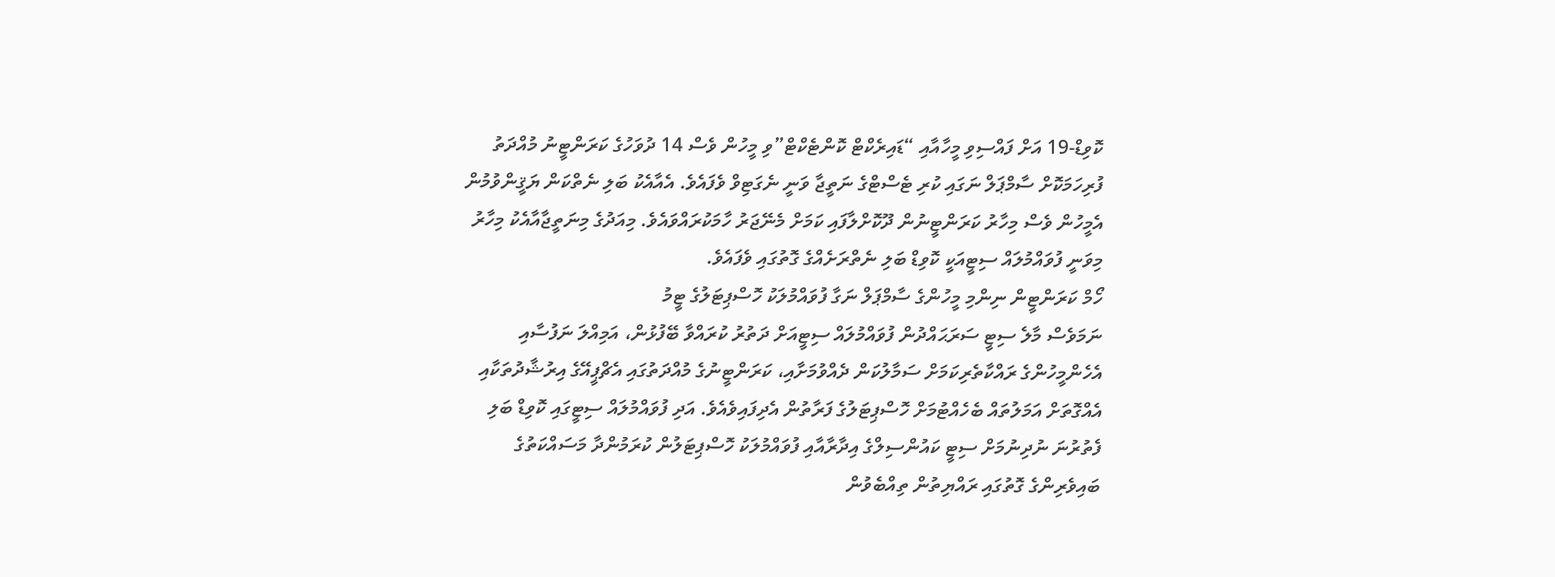ކޮވިޑް-19 އަށް ފައްސިވި މީހާއާއި “ޑައިރެކްޓް ކޮންޓެކްޓް”ވި މީހުން ވެސް 14 ދުވަހުގެ ކަރަންޓީނު މުއްދަތު ފުރިހަމަކޮށް ސާމްޕަލް ނަގައި ކުރި ޓެސްޓްގެ ނަތީޖާ ވަނީ ނެގަޓިވް ވެފައެވެ. އެއާއެކު ބަލި ނެތްކަން ޔަޤީންވުމުން އެމީހުން ވެސް މިހާރު ކަރަންޓީނުން ދޫކޮށްލާފައި ކަމަށް މެނޭޖަރު ހާމަކުރައްވައެވެ. މިއަދުގެ މިނަތީޖާއާއެކު މިހާރު މިވަނީ ފުވައްމުލައް ސިޓީއަކީ ކޮވިޑް ބަލި ނެތްރަށެއްގެ ގޮތުގައި ވެފައެވެ.
ހޯމް ކަރަންޓީން ނިންމި މީހުންގެ ސާމްޕަލް ނަގާ ފުވައްމުލަކު ހޮސްޕިޓަލުގެ ޓީމު
ނަމަވެސް މާލެ ސިޓީ ސަރަޙައްދުން ފުވައްމުލައް ސިޓީއަށް ދަތުރު ކުރައްވާ ބޭފުޅުން، އަމިއްލަ ނަފުސާއި އެހެންމީހުންގެ ރައްކާތެރިކަމަށް ސަމާލުކަން ދެއްވުމަށާއި، ކަރަންޓީނުގެ މުއްދަތުގައި އެޗްޕީއޭގެ އިރުޝާދުތަކާއި އެއްގޮތަށް އަމަލުތައް ބެހެއްޓުމަށް ހޮސްޕިޓަލުގެ ފަރާތުން އެދިފައިވެއެވެ. އަދި ފުވައްމުލައް ސިޓީގައި ކޮވިޑް ބަލި ފެތުރުނަ ނުދިނުމަށް ސިޓީ ކައުންސިލްގެ އިދާރާއާއި ފުވައްމުލަކު ހޮސްޕިޓަލުން ކުރަމުންދާ މަސައްކަތުގެ ބައިވެރިންގެ ގޮތުގައި ރައްޔިތުން ތިއްބެވުން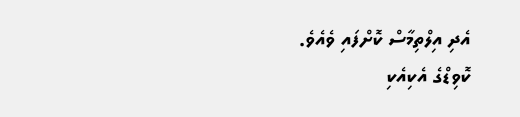އެދި އިލްތިމާސް ކޮށްފައި ވެއެވެ.
ކޮވިޑްގެ އެކިއެކި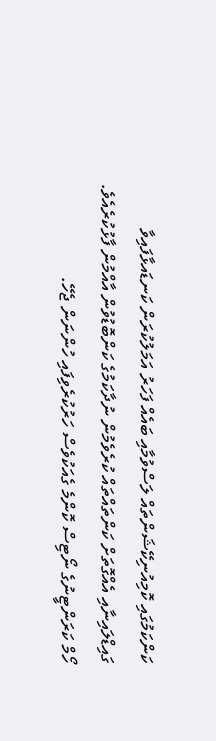ކަންކަމުގައި ކޮމިއުނިކޭޝަންތައް ލަސްވުމާއި ބައެއް ފަހަރު އަމަލުކުރަން ކަނޑައޅާފައިވާ ގައިޑްލައިނާއި އެއްގޮތަށް ކަންތައްތައް ކުރެވެމުން ނުދާކަމުގެ ކަންބޮޑުވުން އާއްމުން ފާޅުކުރެއެވެ.
ހޯމް ކަރަންޓީނުގެ ނޯޓިސް ކޮންމެ ގެއަކުވެސް ހަރުކުރެވިފައި ހުންނަން ޖެހޭ.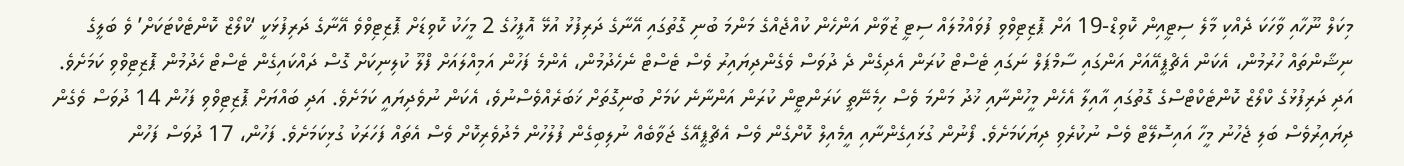މިކަލް ނޫހާއި ވާހަކަ ދެއްކި މާލެ ސިޓީއިން ކޮވިޑް-19 އަށް ޕޮޒިޓިވްވި ފުވައްމުލައް ސިޓީ ޒުވާން އަންހެން ކުއްޖެއްގެ މަންމަ ބުނި ގޮތުގައި އޭނާގެ ދަރިފުޅު އުޅޭ އޮފީހުގެ 2 މީހަކު ކޮވިޑަށް ޕޮޒިޓިވްވެ އޭނާގެ ދަރިފުޅަކީ ‘ކްލޯޒް ކޮންޓެކްޓަކަށް’ ވެ ބަލީގެ ނިޝާންތައް ހުރުމުން، އެކަން އެޗްޕީއޭއަށް އަންގައި ސާމްޕަލް ނަގައި ޓެސްޓް ކުރަން އެދިގެން ދެ ދުވަސް ވެގެންދިޔައިރު ވެސް ޓެސްޓް ނެހެދުމުން، އެންމެ ފަހުން އަމިއްލައަށް ފްލޫ ކުލިނިކަށް ގޮސް ދައްކައިގެން ޓެސްޓް ހެދުމުން ޕޮޒިޓިވްވި ކަމަށެވެ. އަދި ދަރިފުޅުގެ ކްލޯޒް ކޮންޓެކްޓްސްގެ ގޮތުގައި އާއިލާ އެހެން މީހުންނާއި ޚުދު މަންމަ ވެސް ހިމެނޭތީ ކަރަންޓީން ކުރަން އަންނާނެ ކަމަށް ބުނިގޮތަށް ޚަބަރެއްވެސްނުވެ، އެކަން ނުވެދިޔައީ ކަމަށެވެ. އަދި ބައްޔަށް ޕޮޒިޓިވްވި ފަހުން 14 ދުވަސް ވެގެން ދިޔައިރުވެސް ބަލި ޖެހުނު މީހާ އައިސޮލޭޓް ވެސް ނުކުރެވި ދިޔަކަމަށެވެ. ފޯނުން ގުޅައިގެންނާއި އީމެއިލް ކޮށްގެން ވެސް އެޗްޕީއޭގެ ޖަވާބެއް ނުލިބިގެން ފުލުހުން މެދުވެރިކޮށް ވެސް އެތައް ފަހަރަކު ގުޅިކަމަށެވެ. ފަހުން، 17 ދުވަސް ފަހުން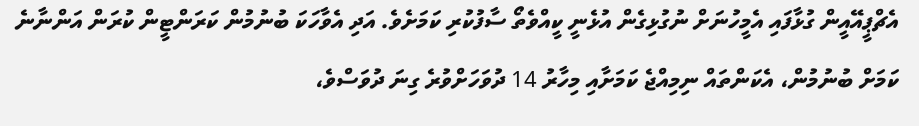އެޗްޕީއޭއީން ގުޅާފައި އެމީހުނަށް ނުގުޅިގެން އުޅެނީ ކީއްވެތޯ ސާފުކުރި ކަމަށެވެ. އަދި އެވާހަކަ ބުނުމުން ކަރަންޓީން ކުރަން އަންނާނެ ކަމަށް ބުނުމުން، އެކަންތައް ނިމިއްޖެ ކަމަށާއި މިހާރު 14 ދުވަހަށްވުރެ ގިނަ ދުވަސްވެ،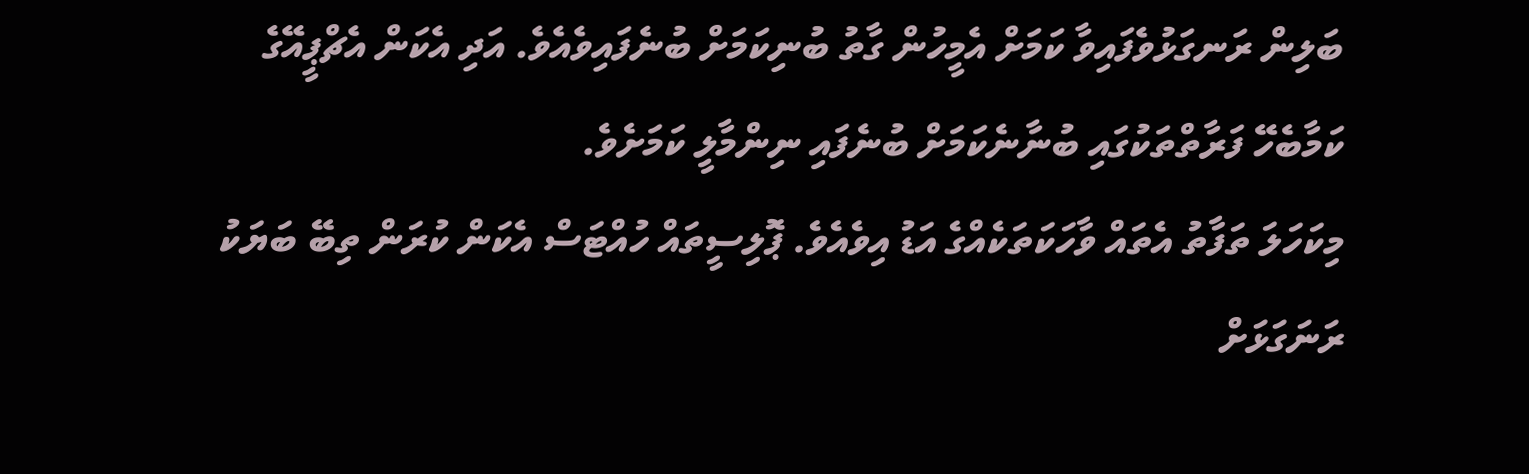ބަލިން ރަނގަޅުވެފައިވާ ކަމަށް އެމީހުން ގާތު ބުނިކަމަށް ބުނެފައިވެއެވެ. އަދި އެކަން އެޗްޕީއޭގެ ކަމާބެހޭ ފަރާތްތަކުގައި ބުނާނެކަމަށް ބުނެފައި ނިންމާލީ ކަމަށެވެ.
މިކަހަލަ ތަފާތު އެތައް ވާހަކަތަކެއްގެ އަޑު އިވެއެވެ. ޕޮލިސީތައް ހުއްޓަސް އެކަން ކުރަން ތިބޭ ބަޔަކު ރަނަގަޅަށް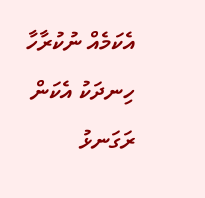އެކަމެއް ނުކުރާހާ ހިނދަކު އެކަން ރަގަނޅު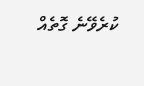ކުރެވޭނެ ގޮތެއް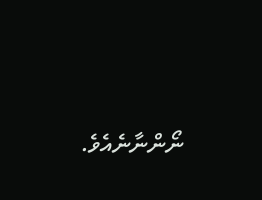ނޯންނާނެއެވެ.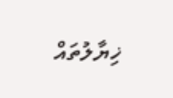ޚިޔާލުތައް